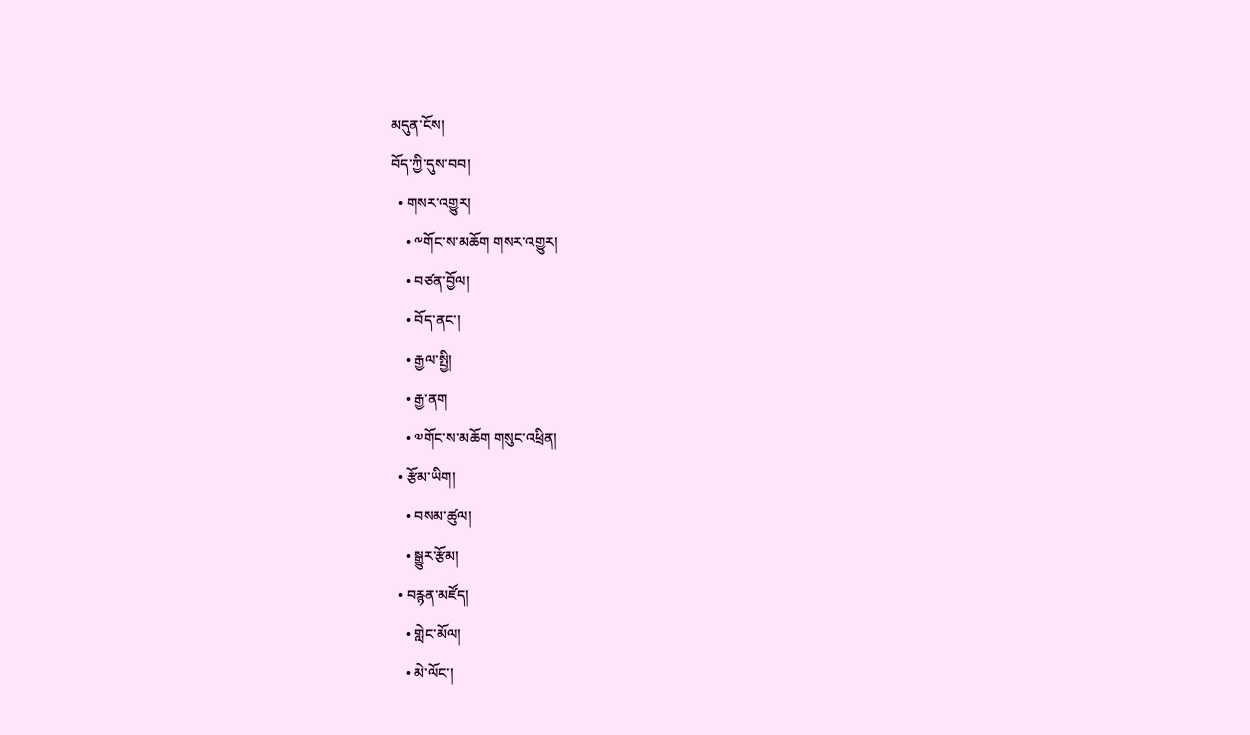མདུན་ངོས།
བོད་ཀྱི་དུས་བབ།
  • གསར་འགྱུར།
    • ༸གོང་ས་མཆོག གསར་འགྱུར།
    • བཙན་བྱོལ།
    • བོད་ནང་།
    • རྒྱལ་སྤྱི།
    • རྒྱ་ནག
    • ༧གོང་ས་མཆོག གསུང་འཕྲིན།
  • རྩོམ་ཡིག།
    • བསམ་ཚུལ།
    • སྒྱུར་རྩོམ།
  • བརྙན་མཛོད།
    • གླེང་མོལ།
    • མེ་ལོང་།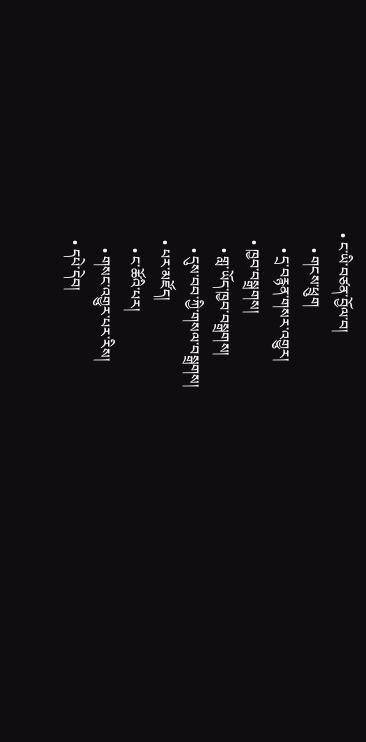• ང་ཡི་བཙན་བྱོལ་བ།
    • གངས་ཕྲུག
    • དྲ་བརྙན་གསར་འགྱུར།
  • ཁྱབ་བསྒྲགས།
    • གླ་ཡོད་ཁྱབ་བསྒྲགས།
    • དུས་བབ་ཀྱི་གསལ་བསྒྲགས།
  • པར་མཛོད།
    • ང་ཚོའི་པར།
    • གསང་འགྱུར་པར་རིས།
  • དཔེ་དེབ།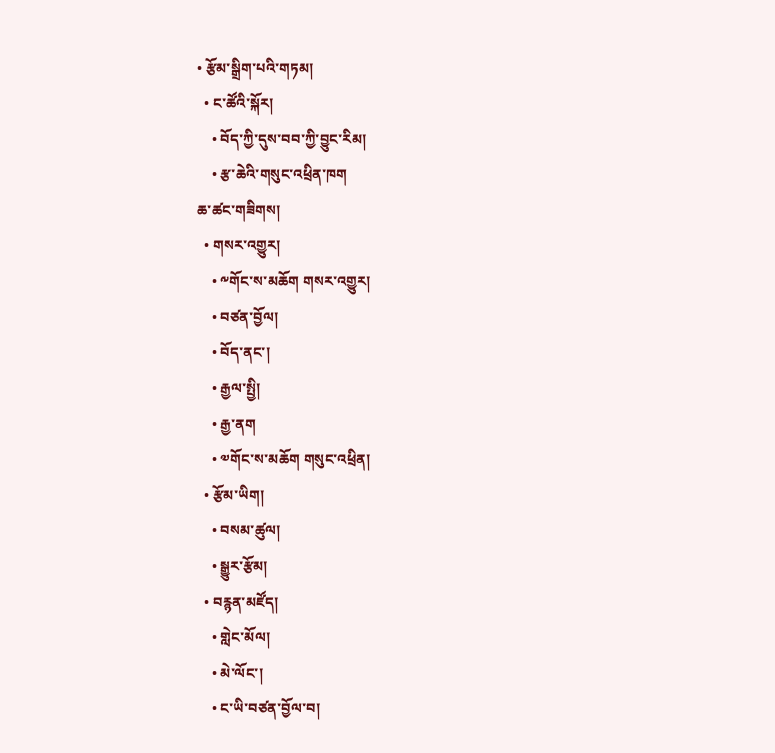• རྩོམ་སྒྲིག་པའི་གཏམ།
  • ང་ཚོའི་སྐོར།
    • བོད་ཀྱི་དུས་བབ་ཀྱི་བྱུང་རིམ།
    • རྩ་ཆེའི་གསུང་འཕྲིན་ཁག
ཆ་ཚང་གཟིགས།
  • གསར་འགྱུར།
    • ༸གོང་ས་མཆོག གསར་འགྱུར།
    • བཙན་བྱོལ།
    • བོད་ནང་།
    • རྒྱལ་སྤྱི།
    • རྒྱ་ནག
    • ༧གོང་ས་མཆོག གསུང་འཕྲིན།
  • རྩོམ་ཡིག།
    • བསམ་ཚུལ།
    • སྒྱུར་རྩོམ།
  • བརྙན་མཛོད།
    • གླེང་མོལ།
    • མེ་ལོང་།
    • ང་ཡི་བཙན་བྱོལ་བ།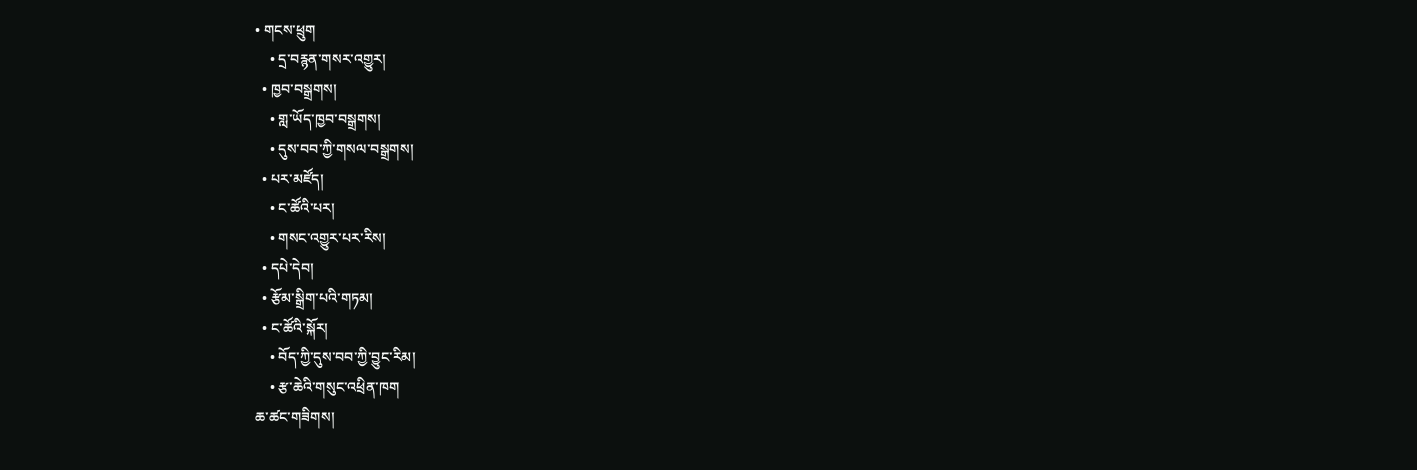• གངས་ཕྲུག
    • དྲ་བརྙན་གསར་འགྱུར།
  • ཁྱབ་བསྒྲགས།
    • གླ་ཡོད་ཁྱབ་བསྒྲགས།
    • དུས་བབ་ཀྱི་གསལ་བསྒྲགས།
  • པར་མཛོད།
    • ང་ཚོའི་པར།
    • གསང་འགྱུར་པར་རིས།
  • དཔེ་དེབ།
  • རྩོམ་སྒྲིག་པའི་གཏམ།
  • ང་ཚོའི་སྐོར།
    • བོད་ཀྱི་དུས་བབ་ཀྱི་བྱུང་རིམ།
    • རྩ་ཆེའི་གསུང་འཕྲིན་ཁག
ཆ་ཚང་གཟིགས།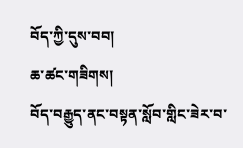བོད་ཀྱི་དུས་བབ།
ཆ་ཚང་གཟིགས།
བོད་བརྒྱུད་ནང་བསྟན་སློབ་གླིང་ཟེར་བ་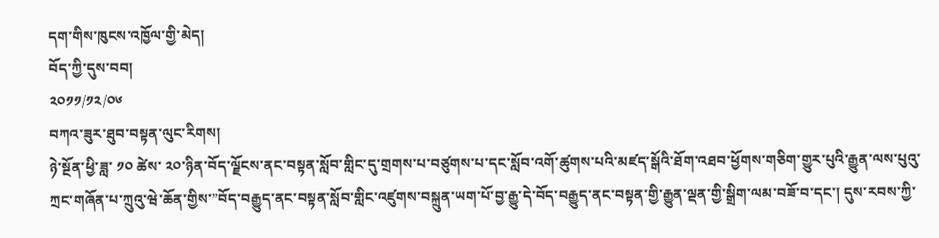དག་གིས་ཁུངས་འཁྱོལ་གྱི་མེད།
བོད་ཀྱི་དུས་བབ།
༢༠༡༡/༡༢/༠༦
བཀའ་ཟུར་ཐུབ་བསྟན་ལུང་རིགས།
ཉེ་སྔོན་ཕྱི་ཟླ་ ༡༠ ཚེས་ ༢༠་ཉིན་བོད་ལྗོངས་ནང་བསྟན་སློབ་གླིང་དུ་གྲགས་པ་བཙུགས་པ་དང་སློབ་འགོ་ཚུགས་པའི་མཛད་སྒོའི་ཐོག་འཐབ་ཕྱོགས་གཅིག་གྱུར་པུའི་རྒྱུན་ལས་པུའུ་ཀྲང་གཞོན་པ་ཀྲུའུ་ཝེ་ཆོན་གྱིས་”བོད་བརྒྱུད་ནང་བསྟན་སློབ་གླིང་འཛུགས་བསྐྲུན་ཡག་པོ་བྱ་རྒྱུ་དེ་བོད་བརྒྱུད་ནང་བསྟན་གྱི་རྒྱུན་ལྡན་གྱི་སྒྲིག་ལམ་བཟོ་བ་དང་། དུས་རབས་ཀྱི་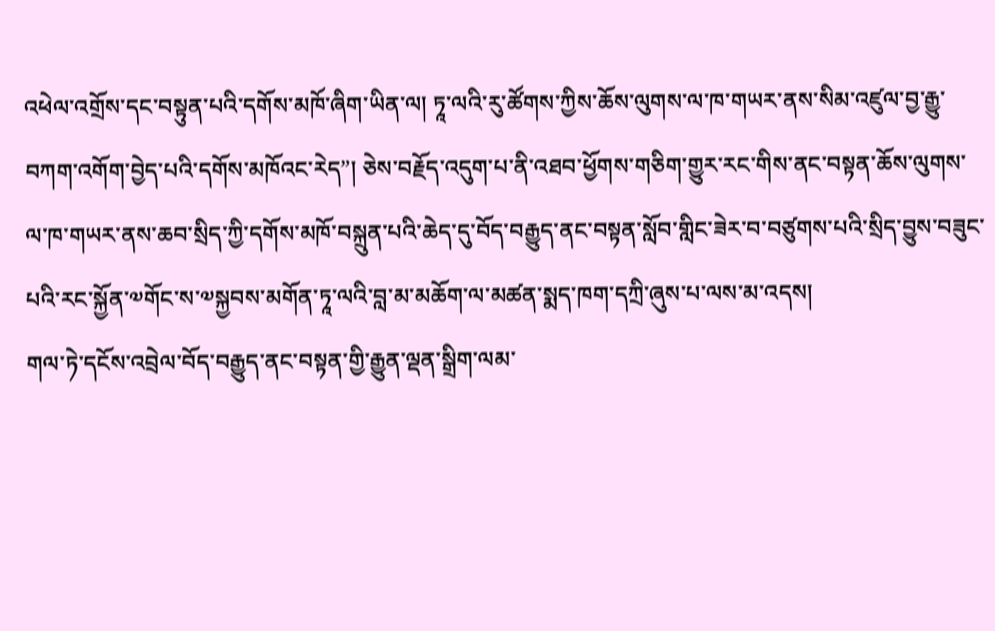འཕེལ་འགྲོས་དང་བསྟུན་པའི་དགོས་མཁོ་ཞིག་ཡིན་ལ། ཏཱ་ལའི་རུ་ཚོགས་ཀྱིས་ཆོས་ལུགས་ལ་ཁ་གཡར་ནས་སིམ་འཛུལ་བྱ་རྒྱུ་བཀག་འགོག་བྱེད་པའི་དགོས་མཁོའང་རེད”། ཅེས་བརྗོད་འདུག་པ་ནི་འཐབ་ཕྱོགས་གཅིག་གྱུར་རང་གིས་ནང་བསྟན་ཆོས་ལུགས་ལ་ཁ་གཡར་ནས་ཆབ་སྲིད་ཀྱི་དགོས་མཁོ་བསྐྲུན་པའི་ཆེད་དུ་བོད་བརྒྱུད་ནང་བསྟན་སློབ་གླིང་ཟེར་བ་བཙུགས་པའི་སྲིད་བྱུས་བཟུང་པའི་རང་སྐྱོན་༧གོང་ས་༧སྐྱབས་མགོན་ཏཱ་ལའི་བླ་མ་མཆོག་ལ་མཚན་སྨད་ཁག་དཀྲི་ཞུས་པ་ལས་མ་འདས།
གལ་ཏེ་དངོས་འབྲེལ་བོད་བརྒྱུད་ནང་བསྟན་གྱི་རྒྱུན་ལྡན་སྒྲིག་ལམ་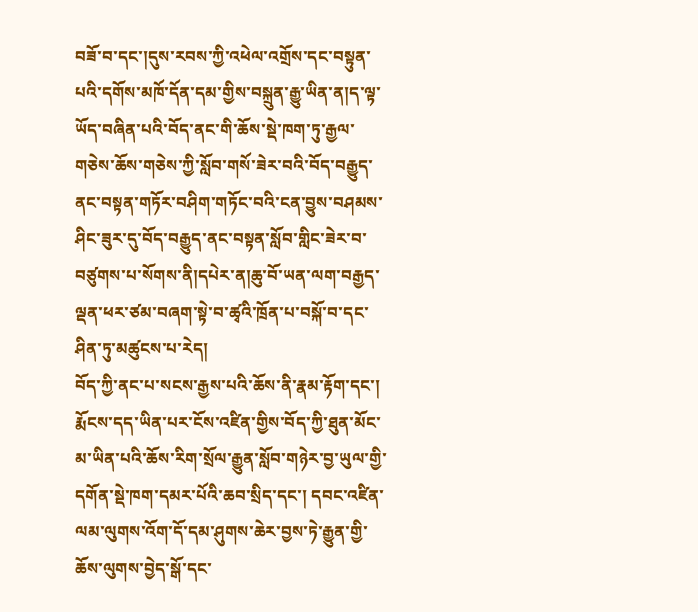བཟོ་བ་དང་།དུས་རབས་ཀྱི་འཕེལ་འགྲོས་དང་བསྟུན་པའི་དགོས་མཁོ་དོན་དམ་གྱིས་བསྐྲུན་རྒྱུ་ཡིན་ན།ད་ལྟ་ཡོད་བཞིན་པའི་བོད་ནང་གི་ཆོས་སྡེ་ཁག་ཏུ་རྒྱལ་གཅེས་ཆོས་གཅེས་ཀྱི་སློབ་གསོ་ཟེར་བའི་བོད་བརྒྱུད་ནང་བསྟན་གཏོར་བཤིག་གཏོང་བའི་ངན་བྱུས་བཤམས་ཤིང་ཟུར་དུ་བོད་བརྒྱུད་ནང་བསྟན་སློབ་གླིང་ཟེར་བ་བཙུགས་པ་སོགས་ནི།དཔེར་ན།ཆུ་བོ་ཡན་ལག་བརྒྱད་ལྡན་ཕར་ཙམ་བཞག་སྟེ་བ་ཚྭའི་ཁྲོན་པ་བསྐོ་བ་དང་ཤིན་ཏུ་མཚུངས་པ་རེད།
བོད་ཀྱི་ནང་པ་སངས་རྒྱས་པའི་ཆོས་ནི་རྣམ་རྟོག་དང་། རྨོངས་དད་ཡིན་པར་ངོས་འཛིན་གྱིས་བོད་ཀྱི་ཐུན་མོང་མ་ཡིན་པའི་ཆོས་རིག་སྲོལ་རྒྱུན་སློབ་གཉེར་བྱ་ཡུལ་གྱི་དགོན་སྡེ་ཁག་དམར་པོའི་ཆབ་སྲིད་དང་། དབང་འཛིན་ལམ་ལུགས་འོག་དོ་དམ་ཤུགས་ཆེར་བྱས་ཏེ་རྒྱུན་གྱི་ཆོས་ལུགས་བྱེད་སྒོ་དང་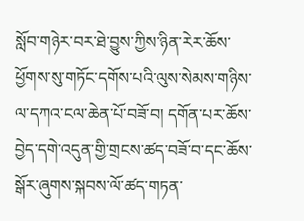སློབ་གཉེར་བར་ཐེ་བྱུས་ཀྱིས་ཉིན་རེར་ཆོས་ཕྱོགས་སུ་གཏོང་དགོས་པའི་ལུས་སེམས་གཉིས་ལ་དཀའ་ངལ་ཆེན་པོ་བཟོ་བ། དགོན་པར་ཆོས་བྱེད་དགེ་འདུན་གྱི་གྲངས་ཚད་བཟོ་བ་དང་ཆོས་སྒོར་ཞུགས་སྐབས་ལོ་ཚད་གཏན་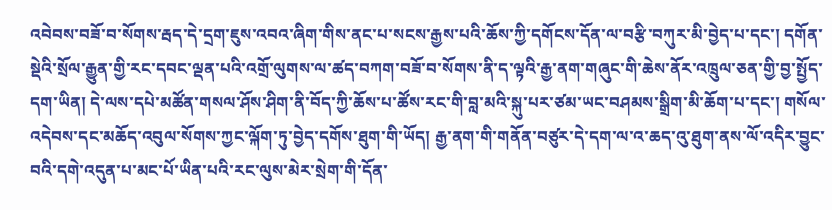འབེབས་བཟོ་བ་སོགས་རྦད་དེ་དྲག་ཇུས་འབའ་ཞིག་གིས་ནང་པ་སངས་རྒྱས་པའི་ཆོས་ཀྱི་དགོངས་དོན་ལ་བརྩི་བཀུར་མི་བྱེད་པ་དང་། དགོན་སྡེའི་སྲོལ་རྒྱུན་གྱི་རང་དབང་ལྡན་པའི་འགྲོ་ལུགས་ལ་ཚད་བཀག་བཟོ་བ་སོགས་ནི་ད་ལྟའི་རྒྱ་ནག་གཞུང་གི་ཆེས་ནོར་འཁྲུལ་ཅན་གྱི་བྱ་སྤྱོད་དག་ཡིན། དེ་ལས་དཔེ་མཚོན་གསལ་ཤོས་ཤིག་ནི་བོད་ཀྱི་ཆོས་པ་ཚོས་རང་གི་བླ་མའི་སྐུ་པར་ཙམ་ཡང་བཤམས་སྒྲིག་མི་ཆོག་པ་དང་། གསོལ་འདེབས་དང་མཆོད་འབུལ་སོགས་ཀྱང་ལྐོག་ཏུ་བྱེད་དགོས་ཐུག་གི་ཡོད། རྒྱ་ནག་གི་གནོན་བཙུར་དེ་དག་ལ་འ་ཆད་འུ་ཐུག་ནས་ལོ་འདིར་བྱུང་བའི་དགེ་འདུན་པ་མང་པོ་ཡིན་པའི་རང་ལུས་མེར་སྲེག་གི་དོན་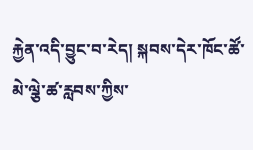རྐྱེན་འདི་བྱུང་བ་རེད། སྐབས་དེར་ཁོང་ཚོ་མེ་ལྕེ་ཚ་རླབས་ཀྱིས་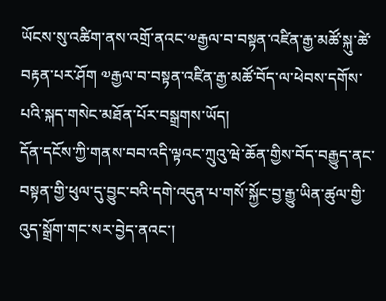ཡོངས་སུ་འཚིག་ནས་འགྲོ་ནའང་༧རྒྱལ་བ་བསྟན་འཛིན་རྒྱ་མཚོ་སྐུ་ཚེ་བརྟན་པར་ཤོག ༧རྒྱལ་བ་བསྟན་འཛིན་རྒྱ་མཚོ་བོད་ལ་ཕེབས་དགོས་པའི་སྐད་གསེང་མཐོན་པོར་བསྒྲགས་ཡོད།
དོན་དངོས་ཀྱི་གནས་བབ་འདི་ལྟའང་ཀྲུའུ་ཝེ་ཆོན་གྱིས་བོད་བརྒྱུད་ནང་བསྟན་གྱི་ཕུལ་དུ་བྱུང་བའི་དགེ་འདུན་པ་གསོ་སྐྱོང་བྱ་རྒྱུ་ཡིན་ཚུལ་གྱི་འུད་སྒྲོག་གང་སར་བྱེད་ནའང་།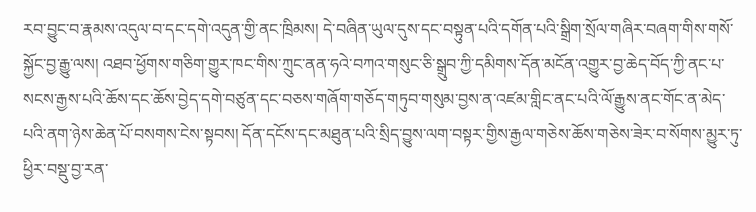རབ་བྱུང་བ་རྣམས་འདུལ་བ་དང་དགེ་འདུན་གྱི་ནང་ཁྲིམས། དེ་བཞིན་ཡུལ་དུས་དང་བསྟུན་པའི་དགོན་པའི་སྒྲིག་སྲོལ་གཞིར་བཞག་གིས་གསོ་སྐྱོང་བྱ་རྒྱུ་ལས། འཐབ་ཕྱོགས་གཅིག་གྱུར་ཁང་གིས་ཀྲུང་ནན་ཧའེ་བཀའ་གསུང་ཅི་སྒྲུབ་ཀྱི་དམིགས་དོན་མངོན་འགྱུར་བྱ་ཆེད་བོད་ཀྱི་ནང་པ་སངས་རྒྱས་པའི་ཆོས་དང་ཆོས་བྱེད་དགེ་བཙུན་དང་བཅས་གཞོག་གཅོད་གཏུབ་གསུམ་བྱས་ན་འཛམ་གླིང་ནང་པའི་ལོ་རྒྱུས་ནང་གོང་ན་མེད་པའི་ནག་ཉེས་ཆེན་པོ་བསགས་ངེས་སྟབས། དོན་དངོས་དང་མཐུན་པའི་སྲིད་བྱུས་ལག་བསྟར་གྱིས་རྒྱལ་གཅེས་ཆོས་གཅེས་ཟེར་བ་སོགས་མྱུར་ཏུ་ཕྱིར་བསྡུ་བྱ་རན་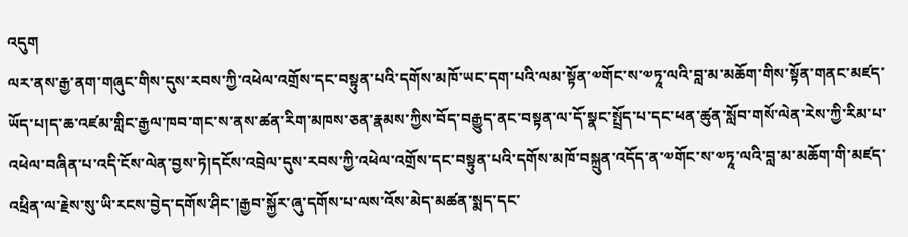འདུག
ལར་ནས་རྒྱ་ནག་གཞུང་གིས་དུས་རབས་ཀྱི་འཕེལ་འགྲོས་དང་བསྟུན་པའི་དགོས་མཁོ་ཡང་དག་པའི་ལམ་སྟོན་༧གོང་ས་༧ཏཱ་ལའི་བླ་མ་མཆོག་གིས་སྟོན་གནང་མཛད་ཡོད་པ།ད་ཆ་འཛམ་གླིང་རྒྱལ་ཁབ་གང་ས་ནས་ཚན་རིག་མཁས་ཅན་རྣམས་ཀྱིས་བོད་བརྒྱུད་ནང་བསྟན་ལ་དོ་སྣང་སྤྲོད་པ་དང་ཕན་ཚུན་སློབ་གསོ་ལེན་རེས་ཀྱི་རིམ་པ་འཕེལ་བཞིན་པ་འདི་ངོས་ལེན་བྱས་ཏེ།དངོས་འབྲེལ་དུས་རབས་ཀྱི་འཕེལ་འགྲོས་དང་བསྟུན་པའི་དགོས་མཁོ་བསྐྲུན་འདོད་ན་༧གོང་ས་༧ཏཱ་ལའི་བླ་མ་མཆོག་གི་མཛད་འཕྲིན་ལ་རྗེས་སུ་ཡི་རངས་བྱེད་དགོས་ཤིང་།རྒྱབ་སྐྱོར་ཞུ་དགོས་པ་ལས་འོས་མེད་མཚན་སྨད་དང་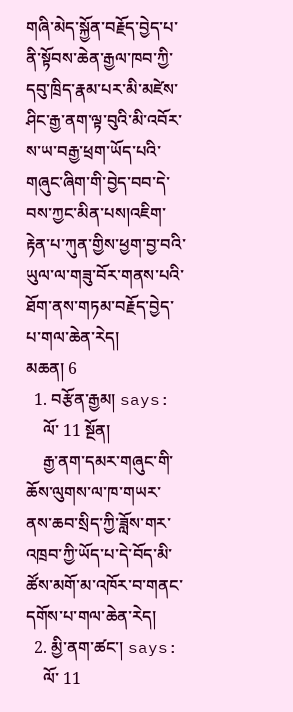གཞི་མེད་སྐྱོན་བརྗོད་བྱེད་པ་ནི་སྟོབས་ཆེན་རྒྱལ་ཁབ་ཀྱི་དབུ་ཁྲིད་རྣམ་པར་མི་མཛེས་ཤིང་རྒྱ་ནག་ལྟ་བུའི་མི་འབོར་ས་ཡ་བརྒྱ་ཕྲག་ཡོད་པའི་གཞུང་ཞིག་གི་བྱེད་བབ་དེ་བས་ཀྱང་མིན་པས།འཇིག་རྟེན་པ་ཀུན་གྱིས་ཕྱག་བྱ་བའི་ཡུལ་ལ་གཟུ་བོར་གནས་པའི་ཐོག་ནས་གཏམ་བརྗོད་བྱེད་པ་གལ་ཆེན་རེད།
མཆན། 6
  1. བརྩོན་རྒྱམ། says:
    ལོ་ 11 སྔོན།
    རྒྱ་ནག་དམར་གཞུང་གི་ཆོས་ལུགས་ལ་ཁ་གཡར་ནས་ཆབ་སྲིད་ཀྱི་ཟློས་གར་འཁྲབ་ཀྱི་ཡོད་པ་དེ་བོད་མི་ཚོས་མགོ་མ་འཁོར་བ་གནང་དགོས་པ་གལ་ཆེན་རེད།
  2. མྱི་ནག་ཚང་། says:
    ལོ་ 11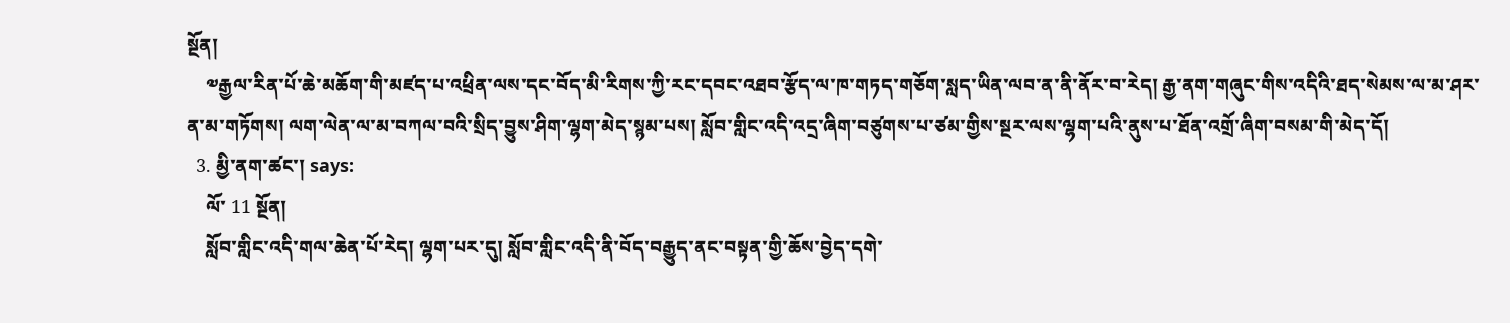སྔོན།
    ༧རྒྱལ་རིན་པོ་ཆེ་མཆོག་གི་མཛད་པ་འཕྲིན་ལས་དང་བོད་མི་རིགས་ཀྱི་རང་དབང་འཐབ་རྩོད་ལ་ཁ་གཏད་གཅོག་སླད་ཡིན་ལབ་ན་ནི་ནོར་བ་རེད། རྒྱ་ནག་གཞུང་གིས་འདིའི་ཐད་སེམས་ལ་མ་ཤར་ན་མ་གཏོགས། ལག་ལེན་ལ་མ་བཀལ་བའི་སྲིད་བྱུས་ཤིག་ལྷག་མེད་སྙམ་པས། སློབ་གླིང་འདི་འདྲ་ཞིག་བཙུགས་པ་ཙམ་གྱིས་སྔར་ལས་ལྷག་པའི་ནུས་པ་ཐོན་འགྲོ་ཞིག་བསམ་གི་མེད་དོ།
  3. མྱི་ནག་ཚང་། says:
    ལོ་ 11 སྔོན།
    སློབ་གླིང་འདི་གལ་ཆེན་པོ་རེད། ལྷག་པར་དུ། སློབ་གླིང་འདི་ནི་བོད་བརྒྱུད་ནང་བསྟན་གྱི་ཆོས་བྱེད་དགེ་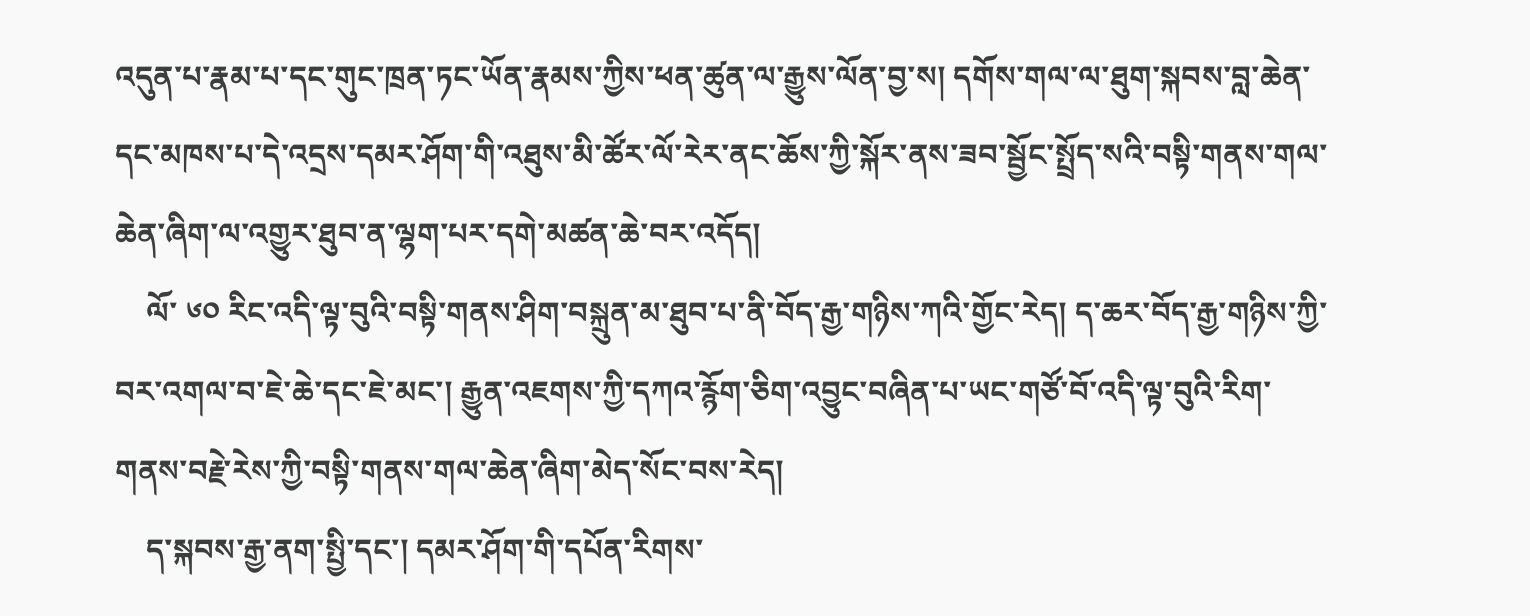འདུན་པ་རྣམ་པ་དང་གུང་ཁྲན་ཏང་ཡོན་རྣམས་ཀྱིས་ཕན་ཚུན་ལ་རྒྱུས་ལོན་བྱ་ས། དགོས་གལ་ལ་ཐུག་སྐབས་བླ་ཆེན་དང་མཁས་པ་དེ་འདྲས་དམར་ཤོག་གི་འཐུས་མི་ཚོར་ལོ་རེར་ནང་ཆོས་ཀྱི་སྐོར་ནས་ཟབ་སྦྱོང་སྤྲོད་སའི་བསྟི་གནས་གལ་ཆེན་ཞིག་ལ་འགྱུར་ཐུབ་ན་ལྷག་པར་དགེ་མཚན་ཆེ་བར་འདོད།
    ལོ་ ༦༠ རིང་འདི་ལྟ་བུའི་བསྟི་གནས་ཤིག་བསྐྲུན་མ་ཐུབ་པ་ནི་བོད་རྒྱ་གཉིས་ཀའི་གྱོང་རེད། ད་ཆར་བོད་རྒྱ་གཉིས་ཀྱི་བར་འགལ་བ་ཇེ་ཆེ་དང་ཇེ་མང་། རྒྱུན་འཇགས་ཀྱི་དཀའ་རྙོག་ཅིག་འབྱུང་བཞིན་པ་ཡང་གཙོ་བོ་འདི་ལྟ་བུའི་རིག་གནས་བརྗེ་རེས་ཀྱི་བསྟི་གནས་གལ་ཆེན་ཞིག་མེད་སོང་བས་རེད།
    ད་སྐབས་རྒྱ་ནག་སྤྱི་དང་། དམར་ཤོག་གི་དཔོན་རིགས་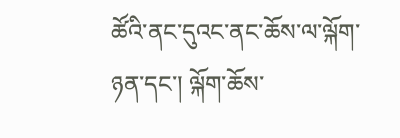ཚོའི་ནང་དུའང་ནང་ཆོས་ལ་ལྐོག་ཉན་དང་། ལྐོག་ཆོས་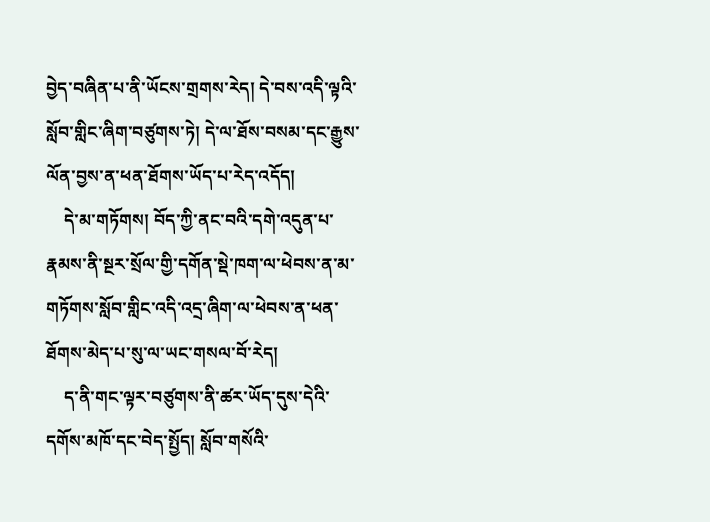བྱེད་བཞིན་པ་ནི་ཡོངས་གྲགས་རེད། དེ་བས་འདི་ལྟའི་སློབ་གླིང་ཞིག་བཙུགས་ཏེ། དེ་ལ་ཐོས་བསམ་དང་རྒྱུས་ལོན་བྱས་ན་ཕན་ཐོགས་ཡོད་པ་རེད་འདོད།
    དེ་མ་གཏོགས། བོད་ཀྱི་ནང་བའི་དགེ་འདུན་པ་རྣམས་ནི་སྔར་སྲོལ་གྱི་དགོན་སྡེ་ཁག་ལ་ཕེབས་ན་མ་གཏོགས་སློབ་གླིང་འདི་འདྲ་ཞིག་ལ་ཕེབས་ན་ཕན་ཐོགས་མེད་པ་སུ་ལ་ཡང་གསལ་བོ་རེད།
    ད་ནི་གང་ལྟར་བཙུགས་ནི་ཚར་ཡོད་དུས་དེའི་དགོས་མཁོ་དང་བེད་སྤྱོད། སློབ་གསོའི་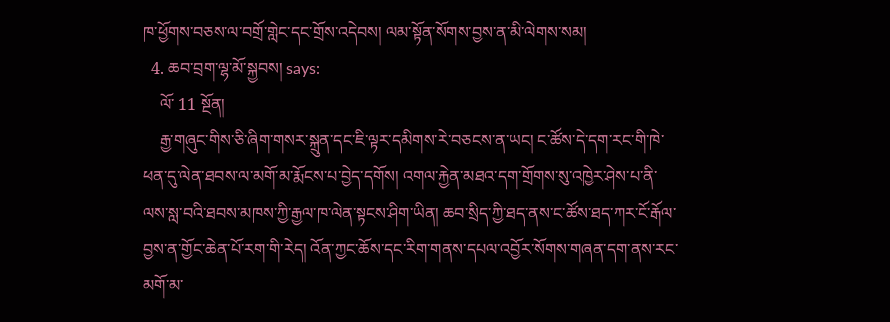ཁ་ཕྱོགས་བཅས་ལ་བགྲོ་གླེང་དང་གྲོས་འདེབས། ལམ་སྟོན་སོགས་བྱས་ན་མི་ལེགས་སམ།
  4. ཆབ་བྲག་ལྷ་མོ་སྐྱབས། says:
    ལོ་ 11 སྔོན།
    རྒྱ་གཞུང་གིས་ཅི་ཞིག་གསར་སྐྲུན་དང་ཇི་ལྟར་དམིགས་རེ་བཅངས་ན་ཡང། ང་ཚོས་དེ་དག་རང་གི་ཁེ་ཕན་དུ་ལེན་ཐབས་ལ་མགོ་མ་རྨོངས་པ་བྱེད་དགོས། འགལ་རྐྱེན་མཐའ་དག་གྲོགས་སུ་འཁྱེར་ཤེས་པ་ནི་ལས་སླ་བའི་ཐབས་མཁས་ཀྱི་རྒྱལ་ཁ་ལེན་སྟངས་ཤིག་ཡིན། ཆབ་སྲིད་ཀྱི་ཐད་ནས་ང་ཚོས་ཐད་ཀར་ངོ་རྒོལ་བྱས་ན་གྱོང་ཆེན་པོ་རག་གི་རེད། འོན་ཀྱང་ཆོས་དང་རིག་གནས་དཔལ་འབྱོར་སོགས་གཞན་དག་ནས་རང་མགོ་མ་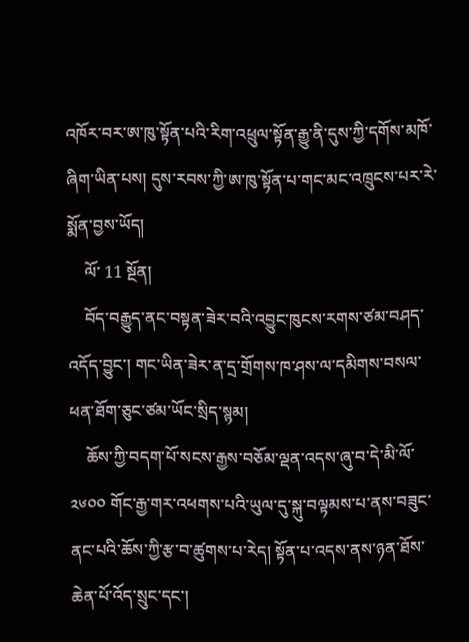འཁོར་བར་ཨ་ཁུ་སྟོན་པའི་རིག་འཕྲུལ་སྟོན་རྒྱུ་ནི་དུས་ཀྱི་དགོས་མཁོ་ཞིག་ཡིན་པས། དུས་རབས་ཀྱི་ཨ་ཁུ་སྟོན་པ་གང་མང་འཁྲུངས་པར་རེ་སྨོན་བྱས་ཡོད།
    ལོ་ 11 སྔོན།
    བོད་བརྒྱུད་ནང་བསྟན་ཟེར་བའི་འབྱུང་ཁུངས་རགས་ཙམ་བཤད་འདོད་བྱུང་། གང་ཡིན་ཟེར་ན་དྲ་གྲོགས་ཁ་ཤས་ལ་དམིགས་བསལ་ཕན་ཐོག་ཅུང་ཙམ་ཡོང་སྲིད་སྙམ།
    ཆོས་ཀྱི་བདག་པོ་སངས་རྒྱས་བཅོམ་ལྡན་འདས་ཞུ་བ་དེ་མི་ལོ་༢༦༠༠ གོང་རྒྱ་གར་འཕགས་པའི་ཡུལ་དུ་སྐུ་བལྟམས་པ་ནས་བཟུང་ནང་པའི་ཆོས་ཀྱི་རྩ་བ་ཚུགས་པ་རེད། སྟོན་པ་འདས་ནས་ཉན་ཐོས་ཆེན་པོ་འོད་སྲུང་དང་།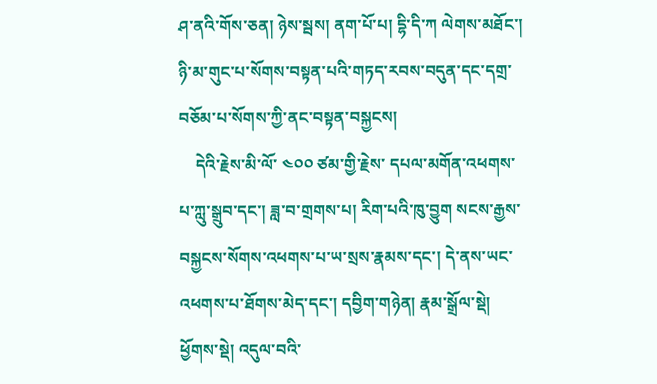ཤ་ནའི་གོས་ཅན། ཉེས་སྦས། ནག་པོ་པ། དྷི་དི་ཀ ལེགས་མཐོང་། ཉི་མ་གུང་པ་སོགས་བསྟན་པའི་གཏད་རབས་བདུན་དང་དགྲ་བཅོམ་པ་སོགས་ཀྱི་ནང་བསྟན་བསྐྱངས།
    དེའི་རྗེས་མི་ལོ་ ༤༠༠ ཙམ་གྱི་རྗེས་ དཔལ་མགོན་འཕགས་པ་ཀླུ་སྒྲུབ་དང་། ཟླ་བ་གྲགས་པ། རིག་པའི་ཁུ་བྱུག སངས་རྒྱས་བསྐྱངས་སོགས་འཕགས་པ་ཡ་སྲས་རྣམས་དང་། དེ་ནས་ཡང་འཕགས་པ་ཐོགས་མེད་དང་། དབྱིག་གཉེན། རྣམ་སྒྲོལ་སྡེ། ཕྱོགས་སྡེ། འདུལ་བའི་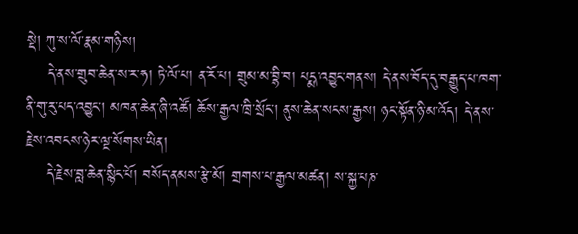སྡེ། ཀུ་ས་ལོ་རྣམ་གཉིས།
    དེ་ནས་གྲུབ་ཆེན་ས་ར་ཧ། ཏེ་ལོ་པ། ན་རོ་པ། གྲུམ་མ་བྷི་བ། པདྨ་འབྱུང་གནས། དེ་ནས་བོད་དུ་བརྒྱུད་པ་ཁག་ནི་གུ་རུ་པད་འབྱུང་། མཁན་ཆེན་ཞི་འཚོ། ཆོས་རྒྱལ་ཁྲི་སྲོང་། ནུས་ཆེན་སངས་རྒྱས། ཉང་སྟོན་ཉི་མ་འོད། དེ་ནས་རྗེས་འབངས་ཉེར་ལྔ་སོགས་ཡིན།
    དེ་རྗེས་བླ་ཆེན་སྙིང་པོ། བསོད་ནམས་རྩེ་མོ། གྲགས་པ་རྒྱལ་མཚན། ས་སྐྱ་པཎ་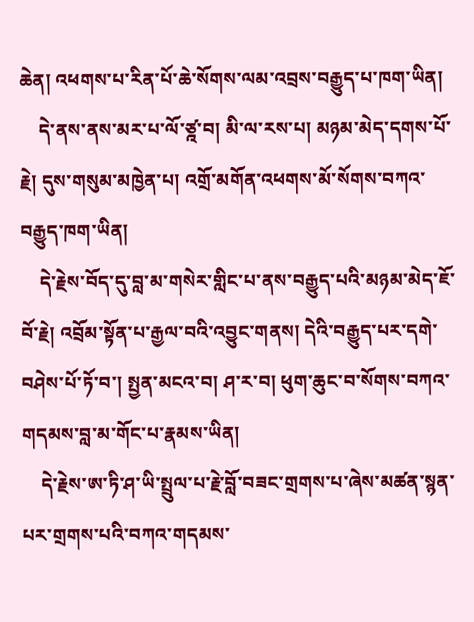ཆེན། འཕགས་པ་རིན་པོ་ཆེ་སོགས་ལམ་འབྲས་བརྒྱུད་པ་ཁག་ཡིན།
    དེ་ནས་ནས་མར་པ་ལོ་ཙྰ་བ། མི་ལ་རས་པ། མཉམ་མེད་དགས་པོ་རྗེ། དུས་གསུམ་མཁྱེན་པ། འགྲོ་མགོན་འཕགས་མོ་སོགས་བཀའ་བརྒྱུད་ཁག་ཡིན།
    དེ་རྗེས་བོད་དུ་བླ་མ་གསེར་གླིང་པ་ནས་བརྒྱུད་པའི་མཉམ་མེད་ཇོ་བོ་རྗེ། འབྲོམ་སྟོན་པ་རྒྱལ་བའི་འབྱུང་གནས། དེའི་བརྒྱུད་པར་དགེ་བཤེས་པོ་ཏོ་བ་། སྤྱན་མངའ་བ། ཤ་ར་བ། ཕུག་ཆུང་བ་སོགས་བཀའ་གདམས་བླ་མ་གོང་པ་རྣམས་ཡིན།
    དེ་རྗེས་ཨ་ཏི་ཤ་ཡི་སྤྲུལ་པ་རྗེ་བློ་བཟང་གྲགས་པ་ཞེས་མཚན་སྙན་པར་གྲགས་པའི་བཀའ་གདམས་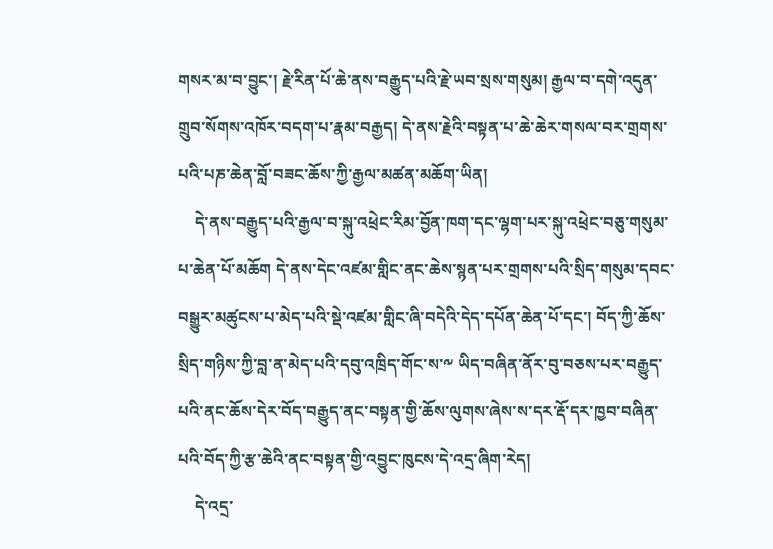གསར་མ་བ་བྱུང་། རྗེ་རིན་པོ་ཆེ་ནས་བརྒྱུད་པའི་རྗེ་ཡབ་སྲས་གསུམ། རྒྱལ་བ་དགེ་འདུན་གྲུབ་སོགས་འཁོར་བདག་པ་རྣམ་བརྒྱད། དེ་ནས་རྗེའི་བསྟན་པ་ཆེ་ཆེར་གསལ་བར་གྲགས་པའི་པཎ་ཆེན་བློ་བཟང་ཆོས་ཀྱི་རྒྱལ་མཚན་མཆོག་ཡིན།
    དེ་ནས་བརྒྱུད་པའི་རྒྱལ་བ་སྐུ་འཕྲེང་རིམ་བྱོན་ཁག་དང་ལྷག་པར་སྐུ་འཕྲེང་བཅུ་གསུམ་པ་ཆེན་པོ་མཆོག དེ་ནས་དེང་འཛམ་གླིང་ནང་ཆེས་སྙན་པར་གྲགས་པའི་སྲིད་གསུམ་དབང་བསྒྱུར་མཚུངས་པ་མེད་པའི་སྡེ་འཛམ་གླིང་ཞི་བདེའི་དེད་དཔོན་ཆེན་པོ་དང་། བོད་ཀྱི་ཆོས་སྲིད་གཉིས་ཀྱི་བླ་ན་མེད་པའི་དབུ་འཁྲིད་གོང་ས་༸ ཡིད་བཞིན་ནོར་བུ་བཅས་པར་བརྒྱུད་པའི་ནང་ཆོས་དེར་བོད་བརྒྱུད་ནང་བསྟན་གྱི་ཆོས་ལུགས་ཞེས་ས་དར་རྡོ་དར་ཁྱབ་བཞིན་པའི་བོད་ཀྱི་རྩ་ཆེའི་ནང་བསྟན་གྱི་འབྱུང་ཁུངས་དེ་འདྲ་ཞིག་རེད།
    དེ་འདྲ་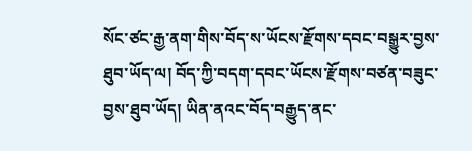སོང་ཙང་རྒྱ་ནག་གིས་བོད་ས་ཡོངས་རྫོགས་དབང་བསྒྱུར་བྱས་ཐུབ་ཡོད་ལ། བོད་ཀྱི་བདག་དབང་ཡོངས་རྫོགས་བཙན་བཟུང་བྱས་ཐུབ་ཡོད། ཡིན་ནའང་བོད་བརྒྱུད་ནང་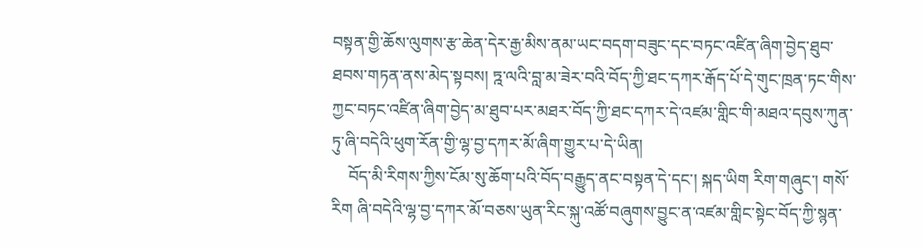བསྟན་གྱི་ཆོས་ལུགས་རྩ་ཆེན་དེར་རྒྱ་མིས་ནམ་ཡང་བདག་བཟུང་དང་བཏང་འཛིན་ཞིག་བྱེད་ཐུབ་ཐབས་གཏན་ནས་མེད་སྟབས། ཏྰ་ལའི་བླ་མ་ཟེར་བའི་བོད་ཀྱི་ཐང་དཀར་རྒོད་པོ་དེ་གུང་ཁྲན་ཏང་གིས་ཀྱང་བཏང་འཛིན་ཞིག་བྱེད་མ་ཐུབ་པར་མཐར་བོད་ཀྱི་ཐང་དཀར་དེ་འཛམ་གླིང་གི་མཐའ་དབུས་ཀུན་ཏུ་ཞི་བདེའི་ཕུག་རོན་གྱི་ལྷ་བྱ་དཀར་མོ་ཞིག་གྱུར་པ་དེ་ཡིན།
    བོད་མི་རིགས་ཀྱིས་ངོམ་སུ་ཆོག་པའི་བོད་བརྒྱུད་ནང་བསྟན་དེ་དང་། སྐད་ཡིག རིག་གཞུང་། གསོ་རིག ཞི་བདེའི་ལྷ་བྱ་དཀར་མོ་བཅས་ཡུན་རིང་སྐུ་འཚོ་བཞུགས་བྱུང་ན་འཛམ་གླིང་སྟེང་བོད་ཀྱི་སྙན་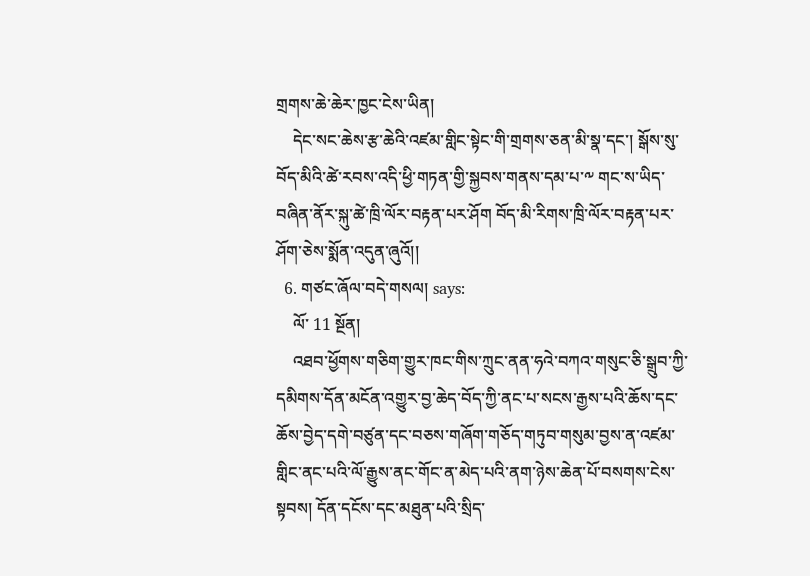གྲགས་ཆེ་ཆེར་ཁྱང་ངེས་ཡིན།
    དེང་སང་ཆེས་རྩ་ཆེའི་འཛམ་གླིང་སྟེང་གི་གྲགས་ཅན་མི་སྣ་དང་། སྒོས་སུ་བོད་མིའི་ཚེ་རབས་འདི་ཕྱི་གཏན་གྱི་སྐྱབས་གནས་དམ་པ་༸ གང་ས་ཡིད་བཞིན་ནོར་སྐུ་ཚེ་ཁྲི་ལོར་བརྟན་པར་ཤོག བོད་མི་རིགས་ཁྲི་ལོར་བརྟན་པར་ཤོག་ཅེས་སྨོན་འདུན་ཞུའོ།།
  6. གཙང་ཞོལ་བདེ་གསལ། says:
    ལོ་ 11 སྔོན།
    འཐབ་ཕྱོགས་གཅིག་གྱུར་ཁང་གིས་ཀྲུང་ནན་ཧའེ་བཀའ་གསུང་ཅི་སྒྲུབ་ཀྱི་དམིགས་དོན་མངོན་འགྱུར་བྱ་ཆེད་བོད་ཀྱི་ནང་པ་སངས་རྒྱས་པའི་ཆོས་དང་ཆོས་བྱེད་དགེ་བཙུན་དང་བཅས་གཞོག་གཅོད་གཏུབ་གསུམ་བྱས་ན་འཛམ་གླིང་ནང་པའི་ལོ་རྒྱུས་ནང་གོང་ན་མེད་པའི་ནག་ཉེས་ཆེན་པོ་བསགས་ངེས་སྟབས། དོན་དངོས་དང་མཐུན་པའི་སྲིད་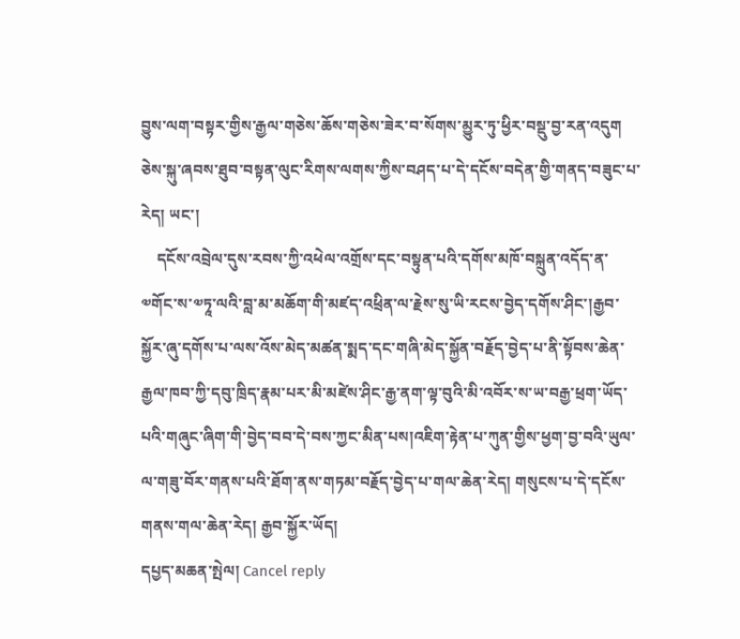བྱུས་ལག་བསྟར་གྱིས་རྒྱལ་གཅེས་ཆོས་གཅེས་ཟེར་བ་སོགས་མྱུར་ཏུ་ཕྱིར་བསྡུ་བྱ་རན་འདུག ཅེས་སྐུ་ཞབས་ཐུབ་བསྟན་ལུང་རིགས་ལགས་ཀྱིས་བཤད་པ་དེ་དངོས་བདེན་གྱི་གནད་བཟུང་པ་རེད། ཡང་།
    དངོས་འབྲེལ་དུས་རབས་ཀྱི་འཕེལ་འགྲོས་དང་བསྟུན་པའི་དགོས་མཁོ་བསྐྲུན་འདོད་ན་༧གོང་ས་༧ཏཱ་ལའི་བླ་མ་མཆོག་གི་མཛད་འཕྲིན་ལ་རྗེས་སུ་ཡི་རངས་བྱེད་དགོས་ཤིང་།རྒྱབ་སྐྱོར་ཞུ་དགོས་པ་ལས་འོས་མེད་མཚན་སྨད་དང་གཞི་མེད་སྐྱོན་བརྗོད་བྱེད་པ་ནི་སྟོབས་ཆེན་རྒྱལ་ཁབ་ཀྱི་དབུ་ཁྲིད་རྣམ་པར་མི་མཛེས་ཤིང་རྒྱ་ནག་ལྟ་བུའི་མི་འབོར་ས་ཡ་བརྒྱ་ཕྲག་ཡོད་པའི་གཞུང་ཞིག་གི་བྱེད་བབ་དེ་བས་ཀྱང་མིན་པས།འཇིག་རྟེན་པ་ཀུན་གྱིས་ཕྱག་བྱ་བའི་ཡུལ་ལ་གཟུ་བོར་གནས་པའི་ཐོག་ནས་གཏམ་བརྗོད་བྱེད་པ་གལ་ཆེན་རེད། གསུངས་པ་དེ་དངོས་གནས་གལ་ཆེན་རེད། རྒྱབ་སྐྱོར་ཡོད།
དཔྱད་མཆན་སྤེལ། Cancel reply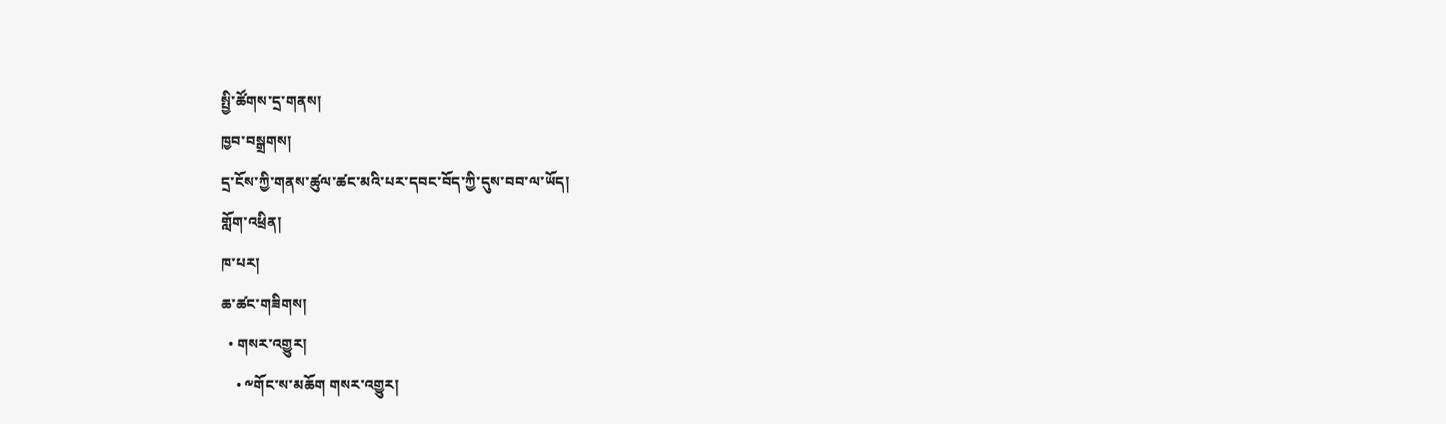སྤྱི་ཚོགས་དྲ་གནས།
ཁྱབ་བསྒྲགས།
དྲ་ངོས་ཀྱི་གནས་ཚུལ་ཚང་མའི་པར་དབང་བོད་ཀྱི་དུས་བབ་ལ་ཡོད།
གློག་འཕྲིན།
ཁ་པར།
ཆ་ཚང་གཟིགས།
  • གསར་འགྱུར།
    • ༸གོང་ས་མཆོག གསར་འགྱུར།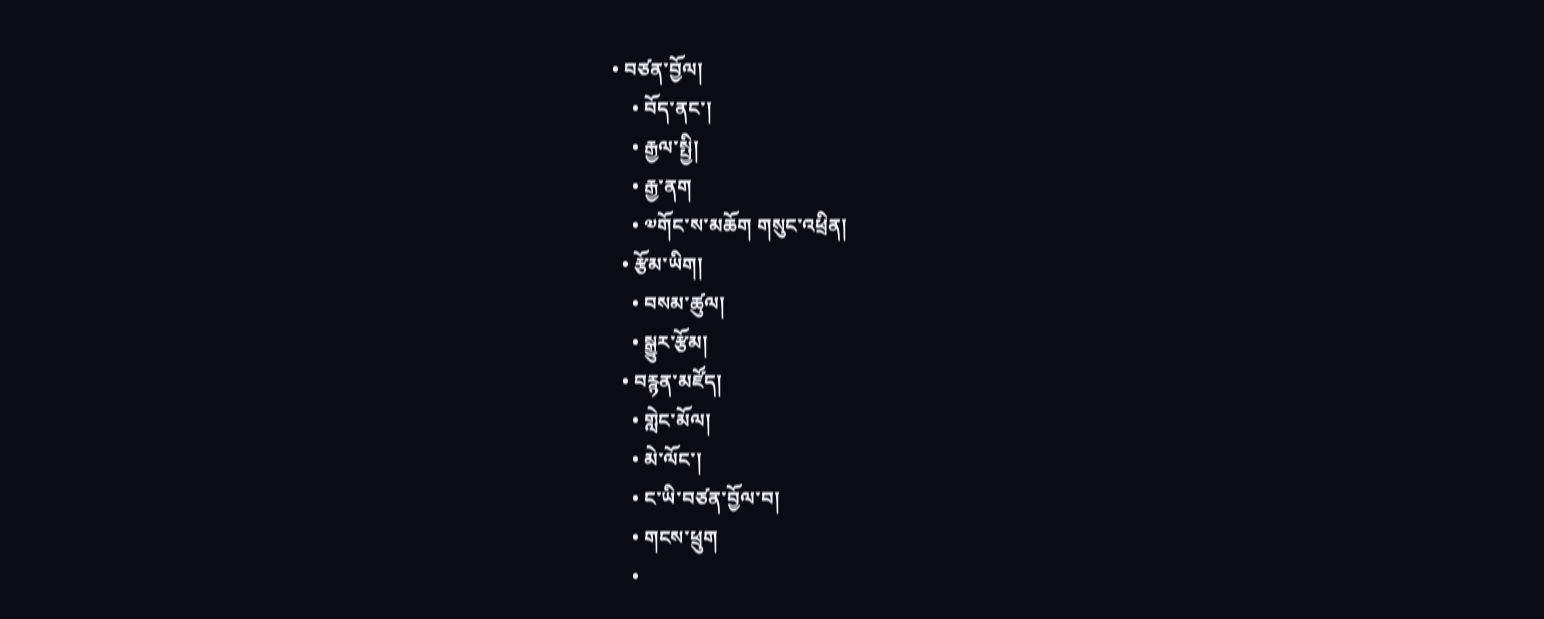• བཙན་བྱོལ།
    • བོད་ནང་།
    • རྒྱལ་སྤྱི།
    • རྒྱ་ནག
    • ༧གོང་ས་མཆོག གསུང་འཕྲིན།
  • རྩོམ་ཡིག།
    • བསམ་ཚུལ།
    • སྒྱུར་རྩོམ།
  • བརྙན་མཛོད།
    • གླེང་མོལ།
    • མེ་ལོང་།
    • ང་ཡི་བཙན་བྱོལ་བ།
    • གངས་ཕྲུག
    •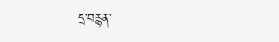དྲ་བརྙན་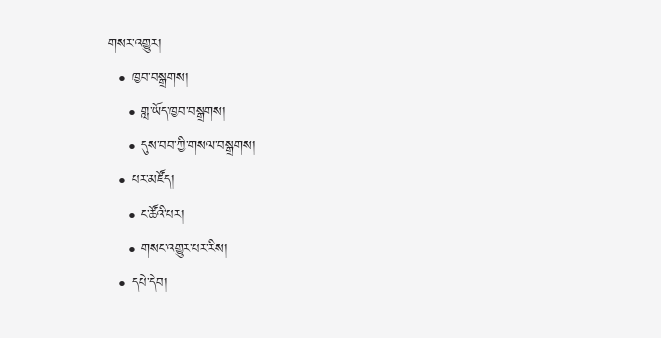གསར་འགྱུར།
  • ཁྱབ་བསྒྲགས།
    • གླ་ཡོད་ཁྱབ་བསྒྲགས།
    • དུས་བབ་ཀྱི་གསལ་བསྒྲགས།
  • པར་མཛོད།
    • ང་ཚོའི་པར།
    • གསང་འགྱུར་པར་རིས།
  • དཔེ་དེབ།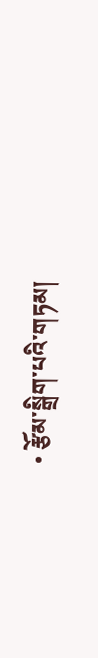• རྩོམ་སྒྲིག་པའི་གཏམ།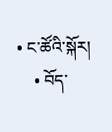• ང་ཚོའི་སྐོར།
    • བོད་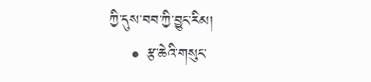ཀྱི་དུས་བབ་ཀྱི་བྱུང་རིམ།
    • རྩ་ཆེའི་གསུང་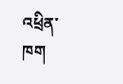འཕྲིན་ཁག